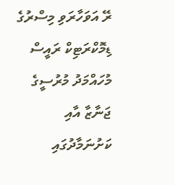ރޭ އަވަހާރަވި މިސްރުގެ ޑިމޮކްރަޓިކް ރައީސް މުހައްމަދު މުރުސީގެ ޖަނާޒާ އާއި ކަށުނަމާދުގައި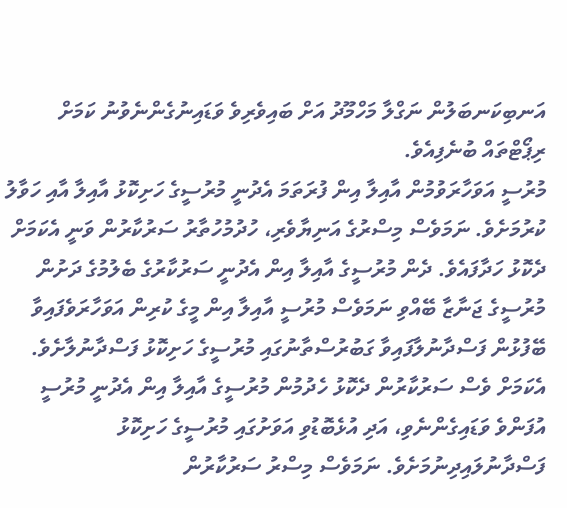އަނބިކަނބަލުން ނަގްލާ މަހްމޫދު އަށް ބައިވެރިވެ ވަޑައިނުގެންނެވުނު ކަމަށް ރިޕޯޓްތައް ބުނެފިއެވެ.
މުރުސީ އަވަހާރަވުމުން އާއިލާ އިން ފުރަތަމަ އެދުނީ މުރުސީގެ ހަށިކޮޅު އާއިލާ އާއި ހަވާލު ކުރުމަށެވެ. ނަމަވެސް މިސްރުގެ އަނިޔާވެރި، ހުދުމުހުތާރު ސަރުކާރުން ވަނީ އެކަމަށް ދެކޮޅު ހަދާފައެވެ. ދެން މުރުސީގެ އާއިލާ އިން އެދުނީ ސަރުކާރުގެ ބެލުމުގެ ދަށުން މުރުސީގެ ޖަނާޒާ ބޭއްވި ނަމަވެސް މުރުސީ އާއިލާ އިން މީގެ ކުރިން އަވަހާރަވެފައިވާ ބޭފުޅުން ފަސްދާނުލާފައިވާ ގަބުރުސްތާނުގައި މުރުސީގެ ހަށިކޮޅު ފަސްދާނުލާށެވެ. އެކަމަށް ވެސް ސަރުކާރުން ދެކޮޅު ހެދުމުން މުރުސީގެ އާއިލާ އިން އެދުނީ މުރުސީ އުފަންވެ ވަޑައިގެންނެވި، އަދި އުޅެބޮޑުވި އަވަށުގައި މުރުސީގެ ހަށިކޮޅު ފަސްދާނުލައިދިނުމަށެވެ. ނަމަވެސް މިސްރު ސަރުކާރުން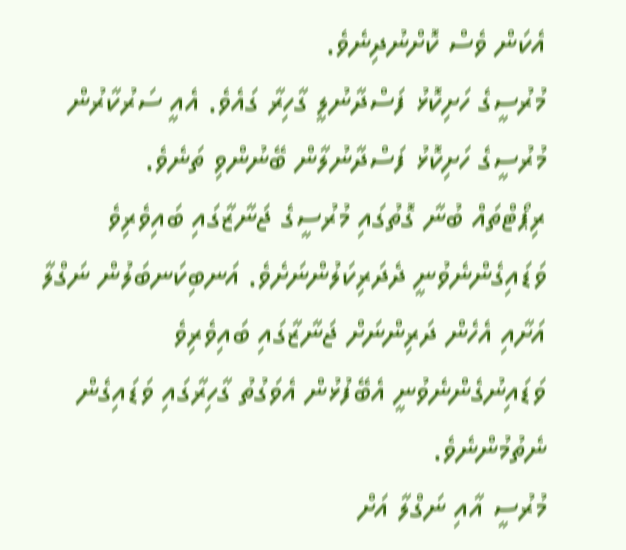އެކަން ވެސް ކޮށްނުދިނެވެ.
މުރުސީގެ ހަށިކޮޅު ފަސްދާނުލީ ގާހިރާ ގައެވެ. އެއީ ސަރުކާރުން މުރުސީގެ ހަށިކޮޅު ފަސްދާނުލާން ބޭނުންވި ތަނެވެ.
ރިޕޯޓްތައް ބުނާ ގޮތުގައި މުރުސީގެ ޖަނާޒާގައި ބައިވެރިވެ ވަޑައިގެންނެވުނީ ދެދަރިކަލުންނަށެވެ. އަނބިކަނބަލުން ނަގްލާ އަށާއި އެހެން ދަރިންނަށް ޖަނާޒާގައި ބައިވެރިވެ ވަޑައިނުގެންނެވުނީ އެބޭފުޅުން އެވަގުތު ގާހިރާގައި ވަޑައިގެން ނެތުމުންނެވެ.
މުރުސީ އާއި ނަގްލާ އަށް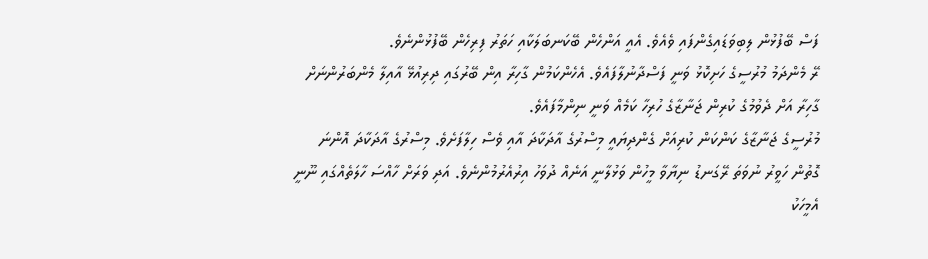ފަސް ބޭފުޅުން ލިބިވަޑައިގެންފައި ވެއެވެ. އެއީ އަންހެން ބޭކަނބަލަކާއި ހަތަރު ފިރިހެން ބޭފުޅުންނެވެ.
ރޭ މެންދަމު މުރުސީގެ ހަށިކޮޅު ވަނީ ފަސްދާނުލާފައެވެ. އެހެންކަމުން ގާހިރާ އިން ބޭރުގައި ދިރިއުޅޭ އާއިލާ މެންބަރުންނަށް ގާހިރާ އަށް ދެވުމުގެ ކުރިން ޖަނާޒާގެ ހުރިހާ ކަމެއް ވަނީ ނިންމާފައެވެ.
މުރުސީގެ ޖަނާޒާގެ ކަންކަން ކުރިއަށް ގެންދިޔައީ މިސްރުގެ އާދަކާދަ އާއި ވެސް ހިލާފަށެވެ. މިސްރުގެ އާދަކާދަ އޮންނަ ގޮތުން ހަވީރު ނުވަތަ ރޭގަނޑު ނިޔާވާ މީހުން ވަޅުލާނީ އަނެއް ދުވަހު އިރުއެރުމުންނެވެ. އަދި ވަރަށް ހާއްސަ ހާލަތެއްގައި ނޫނީ އެމީހަކު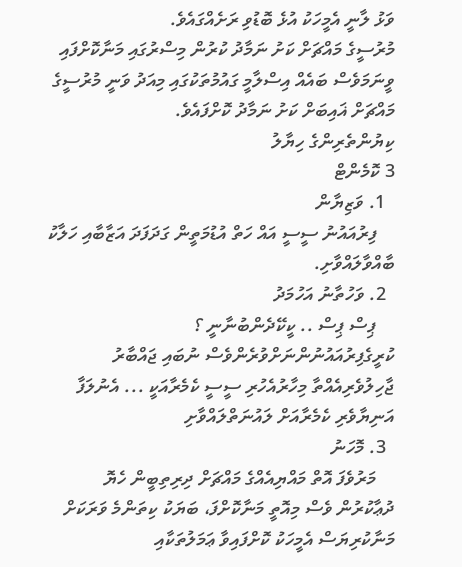ވަޅު ލާނީ އެމީހަކު އުޅެ ބޮޑުވި ރަށެއްގައެވެ.
މުރުސީގެ މައްޗަށް ކަށު ނަމާދު ކުރުން މިސްރުގައި މަނާކޮށްފައި ވީނަމަވެސް ބައެއް އިސްލާމީ ގައުމުތަކުގައި މިއަދު ވަނީ މުރުސީގެ މައްޗަށް ޣައިބަށް ކަށު ނަމާދު ކޮށްފައެވެ.
ކިޔުންތެރިންގެ ހިޔާލު
3 ކޮމެންޓް
  1. ވަޒިޔާން
    ފިރުއައުނު ސީސީ އައް ހަތް އުޑުމަތީން ގަދަފަދަ އަޒާބާއި ހަލާކު ބާއްވާލައްވާށި.
  2. ވަހުތާނު އަހުމަދު
    ޕިސް ޕިސް .. ކީކޭދެންބުނާނީ ؟ ކުރީގެފިރުއައުނުންނަށްވުރެންވެސް ނުބައި ޖައްބާރު ޖާހިލުވެރިއެއްތާ މިހާރުއެހުރި ސީސީ ކެމެރާއަކީ ... އެނުލަފާ އަނިޔާވެރި ކެމެރާއަށް ލައުނަތްލައްވާށި
  3. މޮހަނު
    މަރުވެފަ އޮތް މައްޔިއެއްގެ މައްޗަށް ދިރިތިބީން ހެޔޮ ދުޢާކުރުން ވެސް މިއޮތީ މަނާކޮށްފަ، ބަޔަކު ކިތަންމެ ވަރަކަށް މަނާކުރިޔަސް އެމީހަކު ކޮށްފައިވާ ޢަމަލުތަކާއި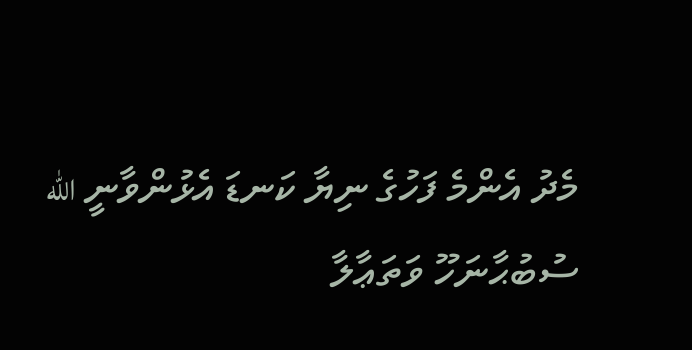މެދު އެންމެ ފަހުގެ ނިޔާ ކަނޑަ އެޅުންވާނީ الله ސުބުޙާނަހޫ ވަތަޢާލާ